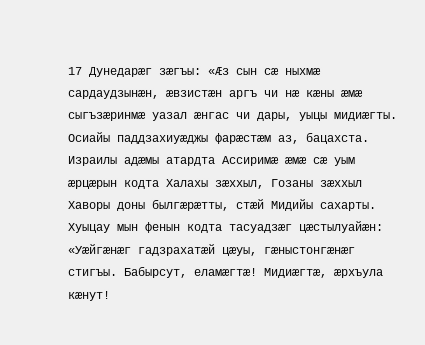17 Дунедарӕг зӕгъы: «Ӕз сын сӕ ныхмӕ сардаудзынӕн, ӕвзистӕн аргъ чи нӕ кӕны ӕмӕ сыгъзӕринмӕ уазал ӕнгас чи дары, уыцы мидиӕгты.
Осиайы паддзахиуӕджы фарӕстӕм аз, бацахста. Израилы адӕмы атардта Ассиримӕ ӕмӕ сӕ уым ӕрцӕрын кодта Халахы зӕххыл, Гозаны зӕххыл Хаворы доны былгӕрӕтты, стӕй Мидийы сахарты.
Хуыцау мын фенын кодта тасуадзӕг цӕстылуайӕн: «Уӕйгӕнӕг гадзрахатӕй цӕуы, гӕныстонгӕнӕг стигъы. Бабырсут, еламӕгтӕ! Мидиӕгтӕ, ӕрхъула кӕнут!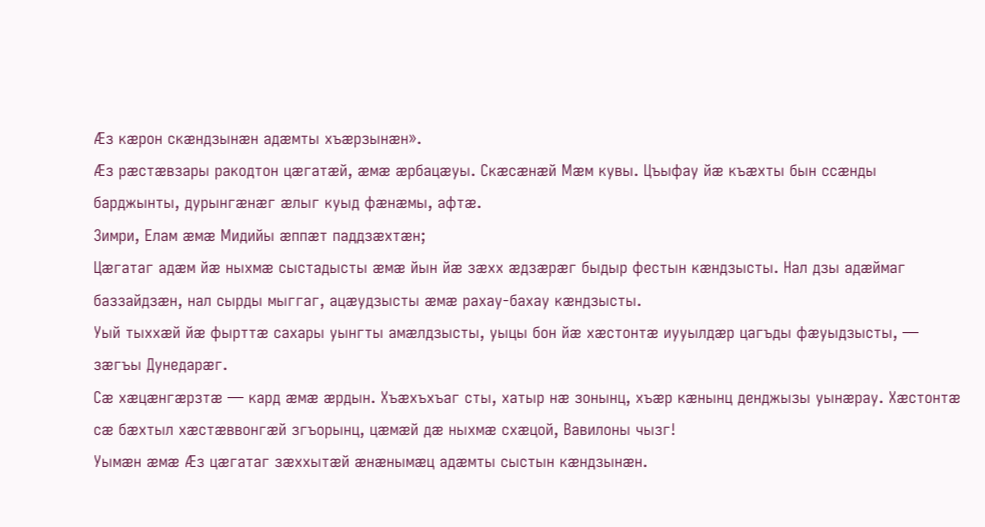Ӕз кӕрон скӕндзынӕн адӕмты хъӕрзынӕн».
Ӕз рӕстӕвзары ракодтон цӕгатӕй, ӕмӕ ӕрбацӕуы. Скӕсӕнӕй Мӕм кувы. Цъыфау йӕ къӕхты бын ссӕнды барджынты, дурынгӕнӕг ӕлыг куыд фӕнӕмы, афтӕ.
Зимри, Елам ӕмӕ Мидийы ӕппӕт паддзӕхтӕн;
Цӕгатаг адӕм йӕ ныхмӕ сыстадысты ӕмӕ йын йӕ зӕхх ӕдзӕрӕг быдыр фестын кӕндзысты. Нал дзы адӕймаг баззайдзӕн, нал сырды мыггаг, ацӕудзысты ӕмӕ рахау-бахау кӕндзысты.
Уый тыххӕй йӕ фырттӕ сахары уынгты амӕлдзысты, уыцы бон йӕ хӕстонтӕ иууылдӕр цагъды фӕуыдзысты, — зӕгъы Дунедарӕг.
Сӕ хӕцӕнгӕрзтӕ — кард ӕмӕ ӕрдын. Хъӕхъхъаг сты, хатыр нӕ зонынц, хъӕр кӕнынц денджызы уынӕрау. Хӕстонтӕ сӕ бӕхтыл хӕстӕввонгӕй згъорынц, цӕмӕй дӕ ныхмӕ схӕцой, Вавилоны чызг!
Уымӕн ӕмӕ Ӕз цӕгатаг зӕххытӕй ӕнӕнымӕц адӕмты сыстын кӕндзынӕн.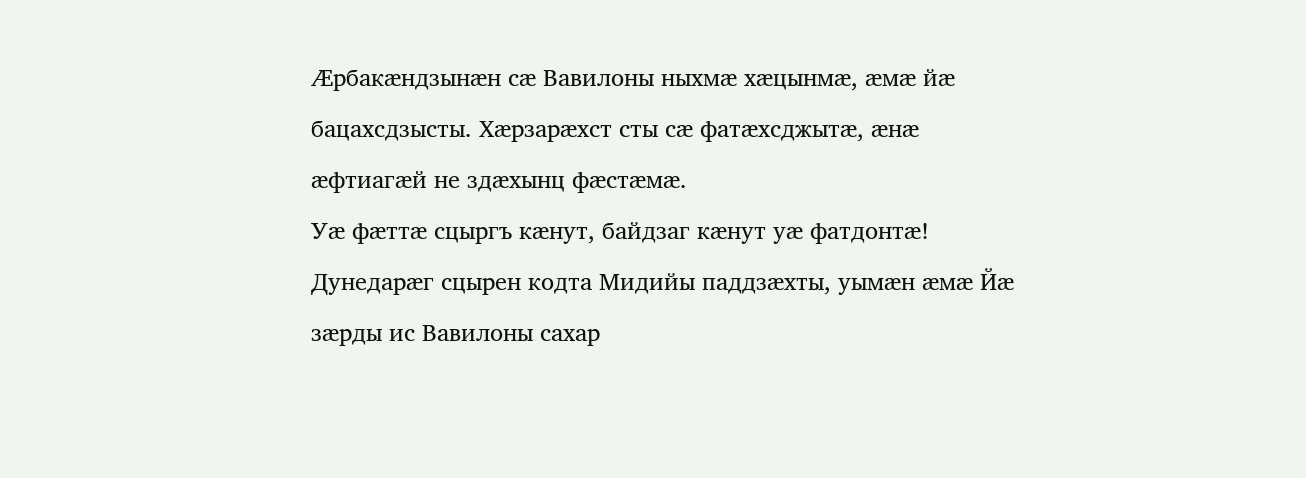Ӕрбакӕндзынӕн сӕ Вавилоны ныхмӕ хӕцынмӕ, ӕмӕ йӕ бацахсдзысты. Хӕрзарӕхст сты сӕ фатӕхсджытӕ, ӕнӕ ӕфтиагӕй не здӕхынц фӕстӕмӕ.
Уӕ фӕттӕ сцыргъ кӕнут, байдзаг кӕнут уӕ фатдонтӕ! Дунедарӕг сцырен кодта Мидийы паддзӕхты, уымӕн ӕмӕ Йӕ зӕрды ис Вавилоны сахар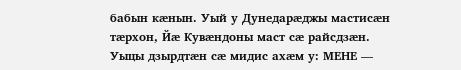бабын кӕнын. Уый у Дунедарӕджы мастисӕн тӕрхон, Йӕ Кувӕндоны маст сӕ райсдзӕн.
Уыцы дзырдтӕн сӕ мидис ахӕм у: МЕНЕ —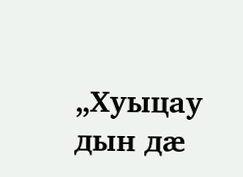„Хуыцау дын дӕ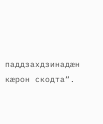паддзахдзинадӕн кӕрон скодта“.